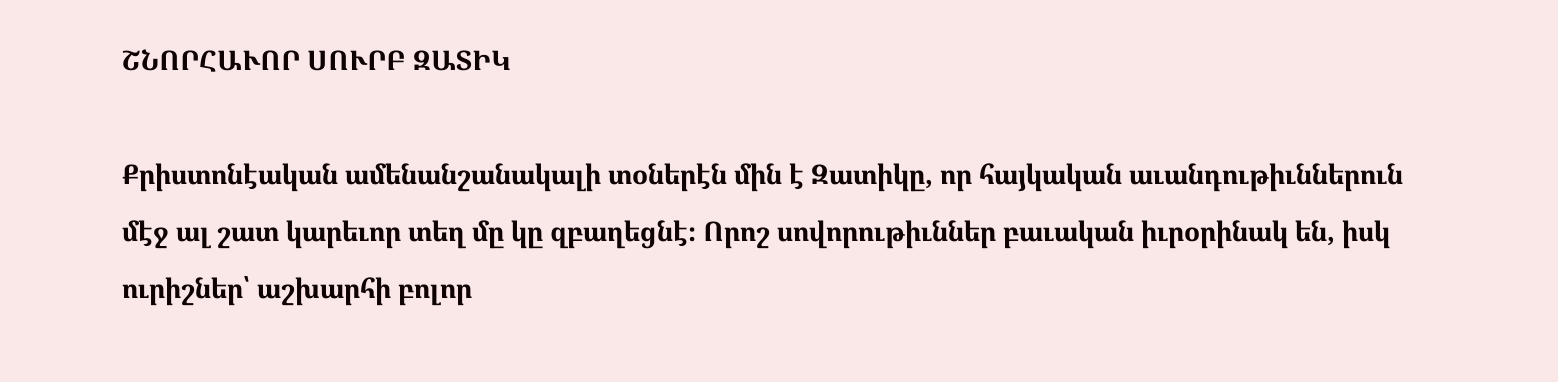ՇՆՈՐՀԱՒՈՐ ՍՈՒՐԲ ԶԱՏԻԿ

Քրիստոնէական ամենանշանակալի տօներէն մին է Զատիկը, որ հայկական աւանդութիւններուն մէջ ալ շատ կարեւոր տեղ մը կը զբաղեցնէ։ Որոշ սովորութիւններ բաւական իւրօրինակ են, իսկ ուրիշներ՝ աշխարհի բոլոր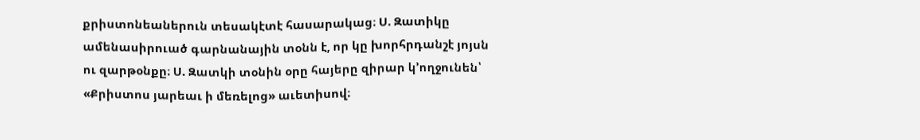քրիստոնեաներուն տեսակէտէ հասարակաց։ Ս. Զատիկը ամենասիրուած գարնանային տօնն է, որ կը խորհրդանշէ յոյսն ու զարթօնքը։ Ս. Զատկի տօնին օրը հայերը զիրար կ՚ողջունեն՝ «Քրիստոս յարեաւ ի մեռելոց» աւետիսով։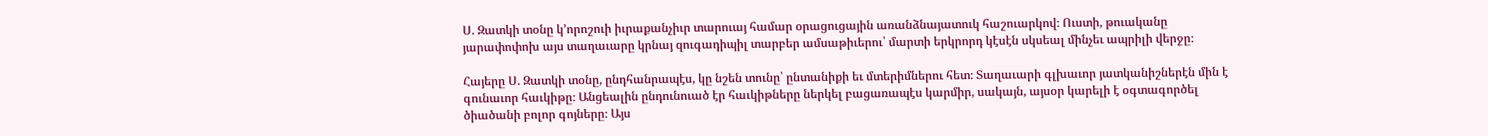Ս. Զատկի տօնը կ՚որոշուի իւրաքանչիւր տարուայ համար օրացուցային առանձնայատուկ հաշուարկով։ Ուստի, թուականը յարափոփոխ այս տաղաւարը կրնայ զուգադիպիլ տարբեր ամսաթիւերու՝ մարտի երկրորդ կէսէն սկսեալ մինչեւ ապրիլի վերջը։

Հայերը Ս. Զատկի տօնը, ընդհանրապէս, կը նշեն տունը՝ ընտանիքի եւ մտերիմներու հետ։ Տաղաւարի գլխաւոր յատկանիշներէն մին է գունաւոր հաւկիթը։ Անցեալին ընդունուած էր հաւկիթները ներկել բացառապէս կարմիր, սակայն, այսօր կարելի է օգտագործել ծիածանի բոլոր գոյները։ Այս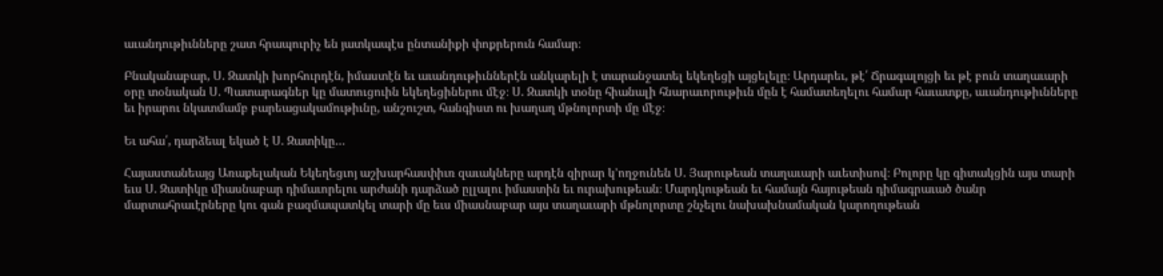աւանդութիւնները շատ հրապուրիչ են յատկապէս ընտանիքի փոքրերուն համար։

Բնականաբար, Ս. Զատկի խորհուրդէն, իմաստէն եւ աւանդութիւններէն անկարելի է տարանջատել եկեղեցի այցելելը։ Արդարեւ, թէ՛ Ճրագալոյցի եւ թէ բուն տաղաւարի օրը տօնական Ս. Պատարագներ կը մատուցուին եկեղեցիներու մէջ։ Ս. Զատկի տօնը հիանալի հնարաւորութիւն մըն է համատեղելու համար հաւատքը, աւանդութիւնները եւ իրարու նկատմամբ բարեացակամութիւնը, անշուշտ, հանգիստ ու խաղաղ մթնոլորտի մը մէջ։

Եւ ահա՛, դարձեալ եկած է Ս. Զատիկը…

Հայաստանեայց Առաքելական Եկեղեցւոյ աշխարհասփիւռ զաւակները արդէն զիրար կ՚ողջունեն Ս. Յարութեան տաղաւարի աւետիսով։ Բոլորը կը գիտակցին այս տարի եւս Ս. Զատիկը միասնաբար դիմաւորելու արժանի դարձած ըլլալու իմաստին եւ ուրախութեան։ Մարդկութեան եւ համայն հայութեան դիմագրաւած ծանր մարտահրաւէրները կու գան բազմապատկել տարի մը եւս միասնաբար այս տաղաւարի մթնոլորտը շնչելու նախախնամական կարողութեան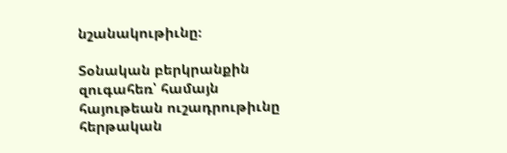նշանակութիւնը։

Տօնական բերկրանքին զուգահեռ՝ համայն հայութեան ուշադրութիւնը հերթական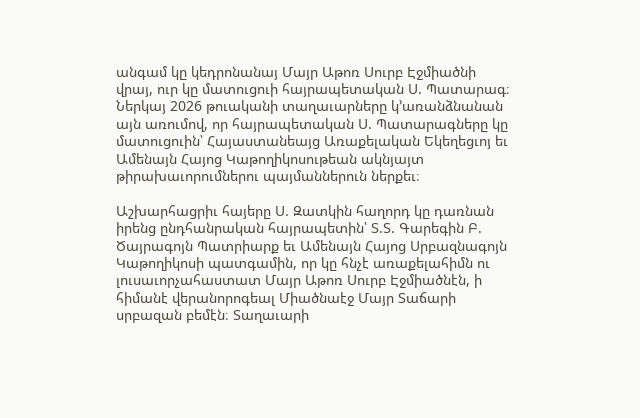անգամ կը կեդրոնանայ Մայր Աթոռ Սուրբ Էջմիածնի վրայ, ուր կը մատուցուի հայրապետական Ս. Պատարագ։ Ներկայ 2026 թուականի տաղաւարները կ՚առանձնանան այն առումով, որ հայրապետական Ս. Պատարագները կը մատուցուին՝ Հայաստանեայց Առաքելական Եկեղեցւոյ եւ Ամենայն Հայոց Կաթողիկոսութեան ակնյայտ թիրախաւորումներու պայմաններուն ներքեւ։

Աշխարհացրիւ հայերը Ս. Զատկին հաղորդ կը դառնան իրենց ընդհանրական հայրապետին՝ Տ.Տ. Գարեգին Բ. Ծայրագոյն Պատրիարք եւ Ամենայն Հայոց Սրբազնագոյն Կաթողիկոսի պատգամին, որ կը հնչէ առաքելահիմն ու լուսաւորչահաստատ Մայր Աթոռ Սուրբ Էջմիածնէն, ի հիմանէ վերանորոգեալ Միածնաէջ Մայր Տաճարի սրբազան բեմէն։ Տաղաւարի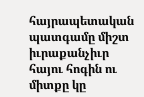հայրապետական պատգամը միշտ իւրաքանչիւր հայու հոգին ու միտքը կը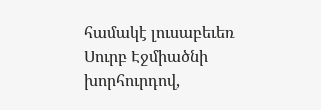համակէ լուսաբեւեռ Սուրբ Էջմիածնի խորհուրդով,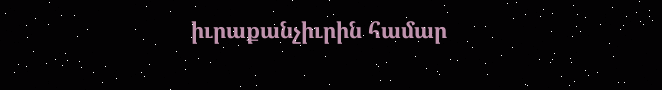իւրաքանչիւրին համար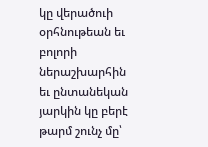կը վերածուի օրհնութեան եւ բոլորի ներաշխարհին եւ ընտանեկան յարկին կը բերէ թարմ շունչ մը՝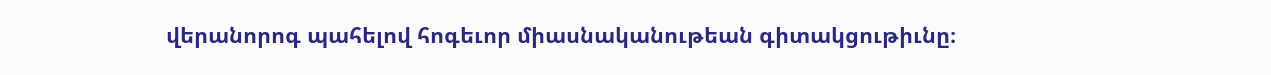վերանորոգ պահելով հոգեւոր միասնականութեան գիտակցութիւնը։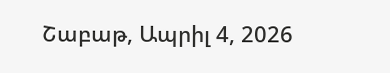Շաբաթ, Ապրիլ 4, 2026